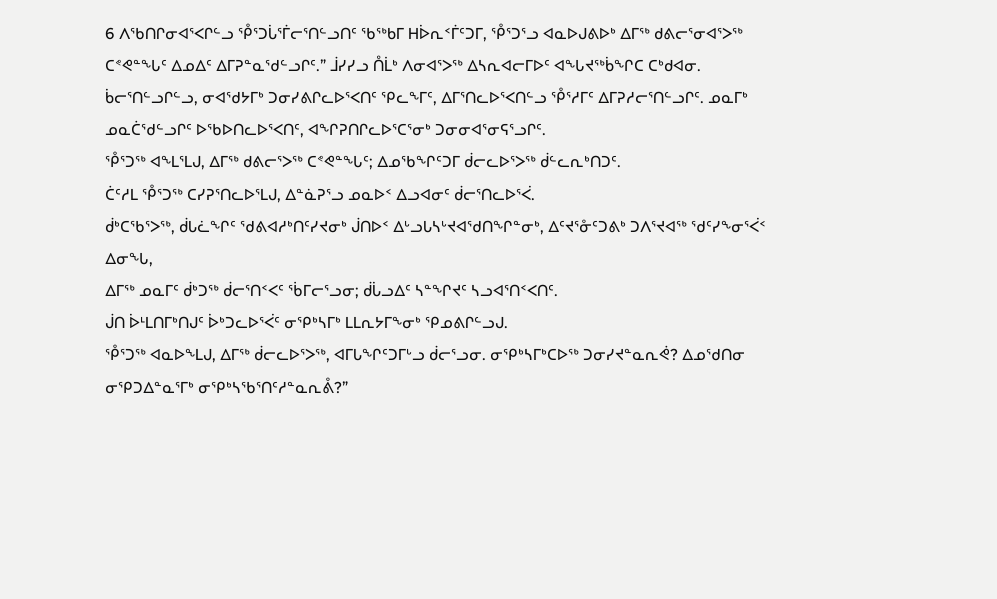6 ᐱᖃᑎᒋᓂᐊᕐᐸᒋᓪᓗ ᕾᕐᑐᒑᕐᒦᓕᕐᑎᓪᓗᑎᑦ ᖃᖅᑲᒥ ᕼᐆᕆᑉᒦᑦᑐᒥ, ᕾᕐᑐᕐᓗ ᐊᓇᐅᒍᕕᐅᒃ ᐃᒥᖅ ᑯᕕᓕᕐᓂᐊᕐᐳᖅ ᑕᕝᕙᓐᖓᑦ ᐃᓄᐃᑦ ᐃᒥᕈᓐᓇᖁᓪᓗᒋᑦ.” ᒨᓯᓯᓗ ᑍᒫᒃ ᐱᓂᐊᕐᐳᖅ ᐃᓴᕆᐊᓕᒥᐅᑦ ᐊᖓᔪᖅᑳᖏᑕ ᑕᒃᑯᐊᓂ.
ᑳᓕᕐᑎᓪᓗᒋᓪᓗ, ᓂᐊᖁᔭᒥᒃ ᑐᓂᓯᕕᒋᓚᐅᕐᐸᑎᑦ ᕿᓚᖕᒥᑦ, ᐃᒥᕐᑎᓚᐅᕐᐸᑎᓪᓗ ᕾᕐᓱᒥᑦ ᐃᒥᕈᓱᓕᕐᑎᓪᓗᒋᑦ. ᓄᓇᒥᒃ ᓄᓇᑖᖁᓪᓗᒋᑦ ᐅᖃᐅᑎᓚᐅᕐᐸᑎᑦ, ᐊᖏᕈᑎᒋᓚᐅᕐᑕᕐᓂᒃ ᑐᓂᓂᐊᕐᓂᕋᕐᓗᒋᑦ.
ᕾᕐᑐᖅ ᐊᖕᒪᕐᒪᒍ, ᐃᒥᖅ ᑯᕕᓕᕐᐳᖅ ᑕᕝᕙᓐᖓᑦ; ᐃᓄᖃᖏᑦᑐᒥ ᑰᓕᓚᐅᕐᐳᖅ ᑰᓪᓚᕆᒃᑎᑐᑦ.
ᑖᑦᓱᒪ ᕾᕐᑐᖅ ᑕᓯᕈᕐᑎᓚᐅᕐᒪᒍ, ᐃᓐᓈᕈᕐᓗ ᓄᓇᐅᑉ ᐃᓗᐊᓂᑦ ᑰᓕᕐᑎᓚᐅᕐᐹ.
ᑰᒃᑕᖃᕐᐳᖅ, ᑰᒐᓛᖏᑦ ᖁᕕᐊᓱᒃᑎᑦᓯᔪᓂᒃ ᒎᑎᐅᑉ ᐃᒡᓗᒐᓴᒡᔪᐊᖁᑎᖏᓐᓂᒃ, ᐃᑦᔪᕐᓁᑦᑐᕕᒃ ᑐᐱᕐᔪᐊᖅ ᖁᑦᓯᖕᓂᕐᐹᑉ ᐃᓂᖓ,
ᐃᒥᖅ ᓄᓇᒥᑦ ᑰᒃᑐᖅ ᑰᓕᕐᑎᑉᐸᑦ ᖄᒥᓕᕐᓗᓂ; ᑰᒑᓗᐃᑦ ᓴᓐᖏᔪᑦ ᓴᓗᐊᕐᑎᑉᐸᑎᑦ.
ᒎᑎ ᐆᒻᒪᑎᒥᒃᑎᒍᑦ ᐆᒃᑐᓚᐅᕐᐹᑦ ᓂᕿᒃᓴᒥᒃ ᒪᒪᕆᔭᒥᖕᓂᒃ ᕿᓄᕕᒋᓪᓗᒍ.
ᕾᕐᑐᖅ ᐊᓇᐅᖕᒪᒍ, ᐃᒥᖅ ᑰᓕᓚᐅᕐᐳᖅ, ᐊᒥᒐᖏᑦᑐᒥᒡᓗ ᑰᓕᕐᓗᓂ. ᓂᕿᒃᓴᒥᒃᑕᐅᖅ ᑐᓂᓯᔪᓐᓇᕆᕚ? ᐃᓄᖁᑎᓂ ᓂᕿᑐᐃᓐᓇᕐᒥᒃ ᓂᕿᒃᓴᖃᕐᑎᑦᓱᓐᓇᕆᕔ?”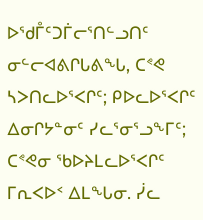ᐅᖁᒤᑦᑐᒦᓕᕐᑎᓪᓗᑎᑦ ᓂᓪᓕᐊᕕᒋᒐᕕᖓ, ᑕᕝᕙ ᓴᐳᑎᓚᐅᕐᐸᒋᑦ; ᑭᐅᓚᐅᕐᐸᒋᑦ ᐃᓂᒋᔭᓐᓂᑦ ᓯᓚᕐᓂᕐᓗᖕᒥᑦ; ᑕᕝᕙᓂ ᖃᐅᔨᒪᓚᐅᕐᐸᒋᑦ ᒥᕆᐸᐅᑉ ᐃᒪᖓᓂ. ᓰᓚ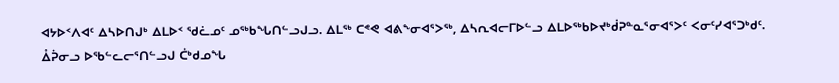ᐊᔭᐅᑉᐱᐊᑦ ᐃᓴᐅᑎᒍᒃ ᐃᒪᐅᑉ ᖁᓛᓄᑦ ᓄᖅᑲᖓᑎᓪᓗᒍᓗ. ᐃᒪᖅ ᑕᕝᕙ ᐊᕕᖕᓂᐊᕐᐳᖅ, ᐃᓴᕆᐊᓕᒥᐅᓪᓗ ᐃᒪᐅᖅᑲᐅᔪᒃᑰᕈᓐᓇᕐᓂᐊᕐᐳᑦ ᐸᓂᑦᓯᐊᕐᑐᒃᑯᑦ.
ᐂᕉᓂᓗ ᐅᖃᓪᓚᓕᕐᑎᓪᓗᒍ ᑖᒃᑯᓄᖓ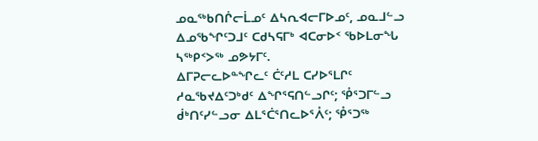ᓄᓇᖅᑲᑎᒌᓕᒫᓄᑦ ᐃᓴᕆᐊᓕᒥᐅᓄᑦ, ᓄᓇᒧᓪᓗ ᐃᓄᖃᖏᑦᑐᒧᑦ ᑕᑯᓴᕋᒥᒃ ᐊᑕᓂᐅᑉ ᖃᐅᒪᓂᖓ ᓴᖅᑭᑉᐳᖅ ᓄᕗᔭᒥᑦ.
ᐃᒥᕈᓕᓚᐅᓐᖏᓚᑦ ᑖᑦᓱᒪ ᑕᓯᐅᕐᒪᒋᑦ ᓱᓇᖃᔪᐃᑦᑐᒃᑯᑦ ᐃᖏᕐᕋᑎᓪᓗᒋᑦ; ᕾᕐᑐᒥᓪᓗ ᑰᒃᑎᑦᓯᓪᓗᓂ ᐃᒪᕐᑖᕐᑎᓚᐅᕐᐰᑦ; ᕾᕐᑐᖅ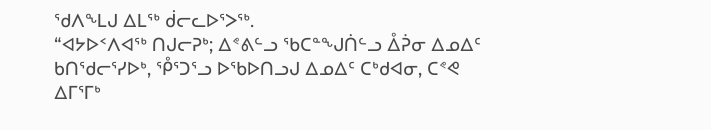ᖁᐱᖕᒪᒍ ᐃᒪᖅ ᑰᓕᓚᐅᕐᐳᖅ.
“ᐊᔭᐅᑉᐱᐊᖅ ᑎᒍᓕᕈᒃ; ᐃᕝᕕᓪᓗ ᖃᑕᓐᖑᑏᓪᓗ ᐂᕉᓂ ᐃᓄᐃᑦ ᑲᑎᖁᓕᕐᓯᐅᒃ, ᕾᕐᑐᕐᓗ ᐅᖃᐅᑎᓗᒍ ᐃᓄᐃᑦ ᑕᒃᑯᐊᓂ, ᑕᕝᕙ ᐃᒥᕐᒥᒃ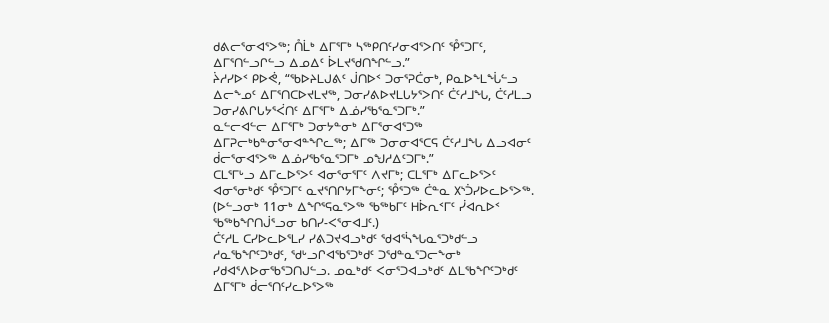ᑯᕕᓕᕐᓂᐊᕐᐳᖅ; ᑍᒫᒃ ᐃᒥᕐᒥᒃ ᓴᖅᑭᑎᑦᓯᓂᐊᕐᐳᑎᑦ ᕾᕐᑐᒥᑦ, ᐃᒥᕐᑎᓪᓗᒋᓪᓗ ᐃᓄᐃᑦ ᐆᒪᔪᖁᑎᖏᓪᓗ.”
ᔩᓱᓯᐅᑉ ᑭᐅᕚ, “ᖃᐅᔨᒪᒍᕕᑦ ᒎᑎᐅᑉ ᑐᓂᕐᕈᑖᓂᒃ, ᑭᓇᐅᖕᒪᖔᓪᓗ ᐃᓕᖕᓄᑦ ᐃᒥᕐᑎᑕᐅᔪᒪᔪᖅ, ᑐᓂᓯᕕᐅᔪᒪᒐᔭᕐᐳᑎᑦ ᑖᑦᓱᒧᖓ, ᑖᑦᓱᒪᓗ ᑐᓂᓯᕕᒋᒐᔭᕐᐹᑎᑦ ᐃᒥᕐᒥᒃ ᐃᓅᓯᖃᕐᓇᕐᑐᒥᒃ.”
ᓇᓪᓕᐊᓪᓕ ᐃᒥᕐᒥᒃ ᑐᓂᔭᓐᓂᒃ ᐃᒥᕐᓂᐊᕐᑐᖅ ᐃᒥᕈᓕᒃᑲᓐᓂᕐᓂᐊᓐᖏᓚᖅ; ᐃᒥᖅ ᑐᓂᓂᐊᕐᑕᕋ ᑖᑦᓱᒧᖓ ᐃᓗᐊᓂᑦ ᑰᓕᕐᓂᐊᕐᐳᖅ ᐃᓅᓯᖃᕐᓇᕐᑐᒥᒃ ᓄᖑᓱᐃᑦᑐᒥᒃ.”
ᑕᒪᕐᒥᒡᓗ ᐃᒥᓚᐅᕐᐳᑦ ᐊᓂᕐᓂᕐᒥᑦ ᐱᔪᒥᒃ; ᑕᒪᕐᒥᒃ ᐃᒥᓚᐅᕐᐳᑦ ᐊᓂᕐᓂᒃᑯᑦ ᕾᕐᑐᒥᑦ ᓇᔪᕐᑎᒋᔭᒥᖕᓂᑦ; ᕾᕐᑐᖅ ᑖᓐᓇ ᙭ᔅᑑᓯᐅᓚᐅᕐᐳᖅ.
(ᐅᓪᓗᓂᒃ 11ᓂᒃ ᐃᖏᕐᕋᓇᕐᐳᖅ ᖃᖅᑲᒥᑦ ᕼᐆᕆᑉᒥᑦ ᓰᐊᕆᐅᑉ ᖃᖅᑲᖏᑎᒎᕐᓗᓂ ᑲᑎᓯ-ᐸᕐᓂᐊᒧᑦ.)
ᑖᑦᓱᒪ ᑕᓯᐅᓚᐅᕐᒪᓯ ᓯᕕᑐᔪᐊᓗᒃᑯᑦ ᖁᐊᕐᓵᖓᓇᕐᑐᒃᑯᓪᓗ ᓱᓇᖃᖏᑦᑐᒃᑯᑦ, ᖁᒡᓗᒋᐊᖃᕐᑐᒃᑯᑦ ᑐᖁᓐᓇᕐᑐᓕᖕᓂᒃ ᓯᑯᐊᕐᐱᐅᓂᖃᕐᑐᑎᒍᓪᓗ. ᓄᓇᒃᑯᑦ ᐸᓂᕐᑐᐊᓗᒃᑯᑦ ᐃᒪᖃᖏᑦᑐᒃᑯᑦ ᐃᒥᕐᒥᒃ ᑰᓕᕐᑎᑦᓯᓚᐅᕐᐳᖅ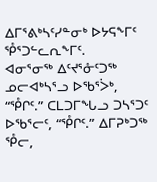ᐃᒥᕐᕕᒃᓴᑦᓯᓐᓂᒃ ᐅᔭᕋᖕᒥᑦ ᕾᕐᑐᓪᓚᕆᖕᒥᑦ.
ᐊᓂᕐᓂᖅ ᐃᑦᔪᕐᓁᑦᑐᖅ ᓄᓕᐊᒃᓴᕐᓗ ᐅᖃᕐᐴᒃ, “ᕾᒋᑦ.” ᑕᒪᑐᒥᖓᓗ ᑐᓴᕐᑐᑦ ᐅᖃᕐᓕᑦ, “ᕾᒋᑦ.” ᐃᒥᕈᒃᑐᖅ ᕾᓕ,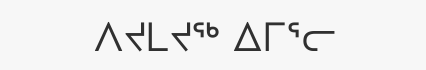ᐱᔪᒪᔪᖅ ᐃᒥᕐᓕ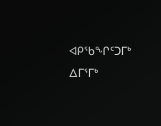ᐊᑭᖃᖏᑦᑐᒥᒃ ᐃᒥᕐᒥᒃ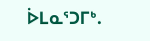ᐆᒪᓇᕐᑐᒥᒃ.